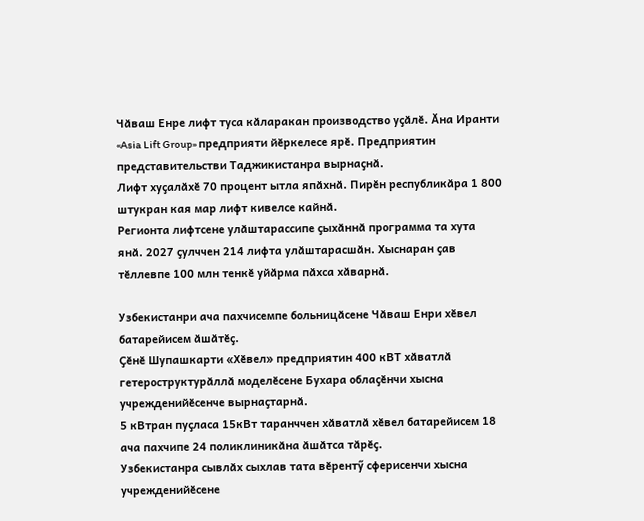Чӑваш Енре лифт туса кӑларакан производство уҫӑлӗ. Ӑна Иранти «Asia Lift Group» предприяти йӗркелесе ярӗ. Предприятин представительстви Таджикистанра вырнаҫнӑ.
Лифт хуҫалӑхӗ 70 процент ытла япӑхнӑ. Пирӗн республикӑра 1 800 штукран кая мар лифт кивелсе кайнӑ.
Регионта лифтсене улӑштарассипе ҫыхӑннӑ программа та хута янӑ. 2027 ҫулччен 214 лифта улӑштарасшӑн. Хыснаран ҫав тӗллевпе 100 млн тенкӗ уйӑрма пӑхса хӑварнӑ.

Узбекистанри ача пахчисемпе больницӑсене Чӑваш Енри хӗвел батарейисем ӑшӑтӗҫ.
Ҫӗнӗ Шупашкарти «Хӗвел» предприятин 400 кВТ хӑватлӑ гетероструктурӑллӑ моделӗсене Бухара облаҫӗнчи хысна учрежденийӗсенче вырнаҫтарнӑ.
5 кВтран пуҫласа 15кВт таранччен хӑватлӑ хӗвел батарейисем 18 ача пахчипе 24 поликлиникӑна ӑшӑтса тӑрӗҫ.
Узбекистанра сывлӑх сыхлав тата вӗрентӳ сферисенчи хысна учрежденийӗсене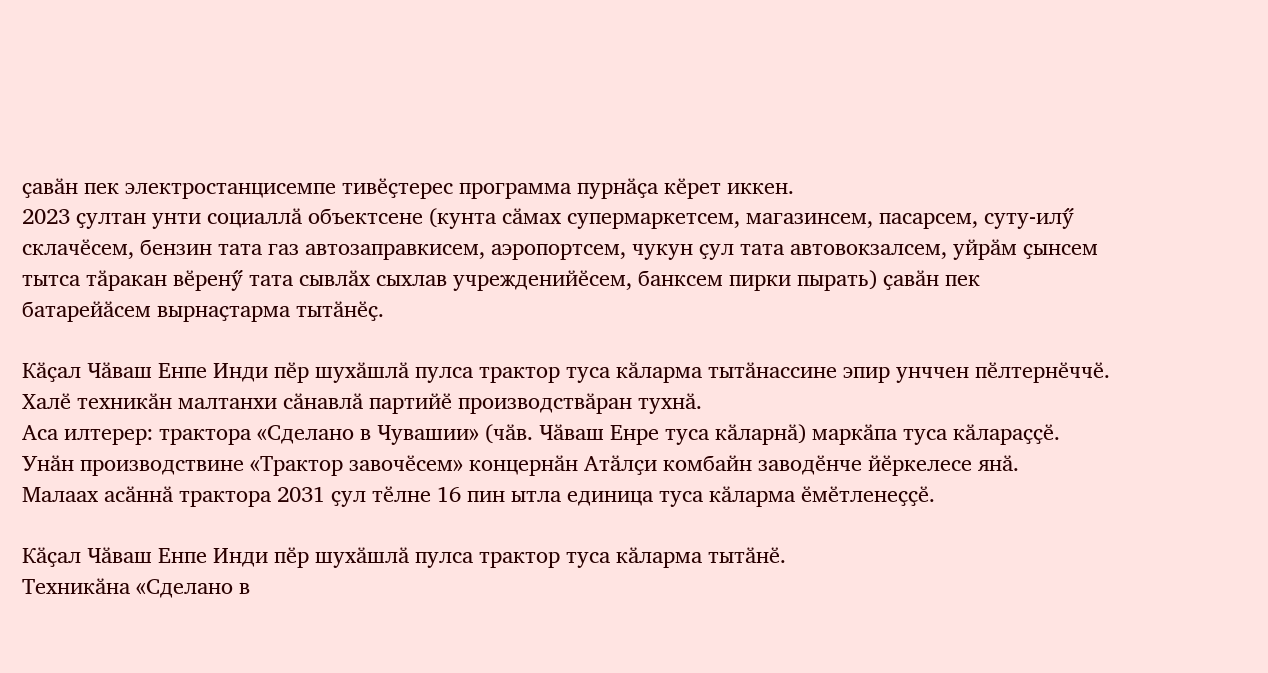ҫавӑн пек электростанцисемпе тивӗҫтерес программа пурнӑҫа кӗрет иккен.
2023 ҫултан унти социаллӑ объектсене (кунта сӑмах супермаркетсем, магазинсем, пасарсем, суту-илӳ склачӗсем, бензин тата газ автозаправкисем, аэропортсем, чукун ҫул тата автовокзалсем, уйрӑм ҫынсем тытса тӑракан вӗренӳ тата сывлӑх сыхлав учрежденийӗсем, банксем пирки пырать) ҫавӑн пек батарейӑсем вырнаҫтарма тытӑнӗҫ.

Кӑҫал Чӑваш Енпе Инди пӗр шухӑшлӑ пулса трактор туса кӑларма тытӑнассине эпир унччен пӗлтернӗччӗ. Халӗ техникӑн малтанхи сӑнавлӑ партийӗ производствӑран тухнӑ.
Аса илтерер: трактора «Сделано в Чувашии» (чӑв. Чӑваш Енре туса кӑларнӑ) маркӑпа туса кӑлараҫҫӗ. Унӑн производствине «Трактор завочӗсем» концернӑн Атӑлҫи комбайн заводӗнче йӗркелесе янӑ.
Малаах асӑннӑ трактора 2031 ҫул тӗлне 16 пин ытла единица туса кӑларма ӗмӗтленеҫҫӗ.

Кӑҫал Чӑваш Енпе Инди пӗр шухӑшлӑ пулса трактор туса кӑларма тытӑнӗ.
Техникӑна «Сделано в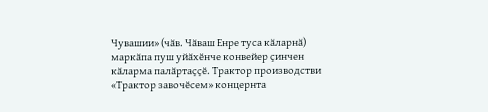Чувашии» (чӑв. Чӑваш Енре туса кӑларнӑ) маркӑпа пуш уйӑхӗнче конвейер ҫинчен кӑларма палӑртаҫҫӗ. Трактор производстви «Трактор завочӗсем» концернта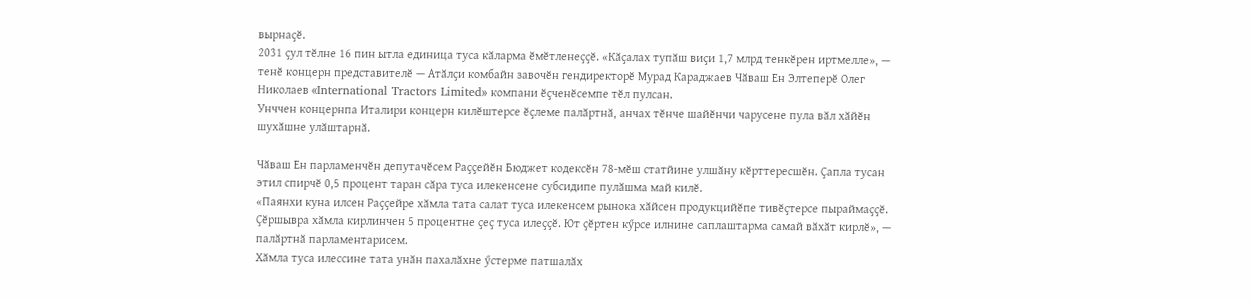вырнаҫӗ.
2031 ҫул тӗлне 16 пин ытла единица туса кӑларма ӗмӗтленеҫҫӗ. «Кӑҫалах тупӑш виҫи 1,7 млрд тенкӗрен иртмелле», — тенӗ концерн представителӗ — Атӑлҫи комбайн завочӗн гендиректорӗ Мурад Караджаев Чӑваш Ен Элтеперӗ Олег Николаев «International Tractors Limited» компани ӗҫченӗсемпе тӗл пулсан.
Унччен концернпа Италири концерн килӗштерсе ӗҫлеме палӑртнӑ, анчах тӗнче шайӗнчи чарусене пула вӑл хӑйӗн шухӑшне улӑштарнӑ.

Чӑваш Ен парламенчӗн депутачӗсем Раҫҫейӗн Бюджет кодексӗн 78-мӗш статйине улшӑну кӗрттересшӗн. Ҫапла тусан этил спирчӗ 0,5 процент таран сӑра туса илекенсене субсидипе пулӑшма май килӗ.
«Паянхи куна илсен Раҫҫейре хӑмла тата салат туса илекенсем рынока хӑйсен продукцийӗпе тивӗҫтерсе пыраймаҫҫӗ. Ҫӗршывра хӑмла кирлинчен 5 процентне ҫеҫ туса илеҫҫӗ. Ют ҫӗртен кӳрсе илнине саплаштарма самай вӑхӑт кирлӗ», — палӑртнӑ парламентарисем.
Хӑмла туса илессине тата унӑн пахалӑхне ӳстерме патшалӑх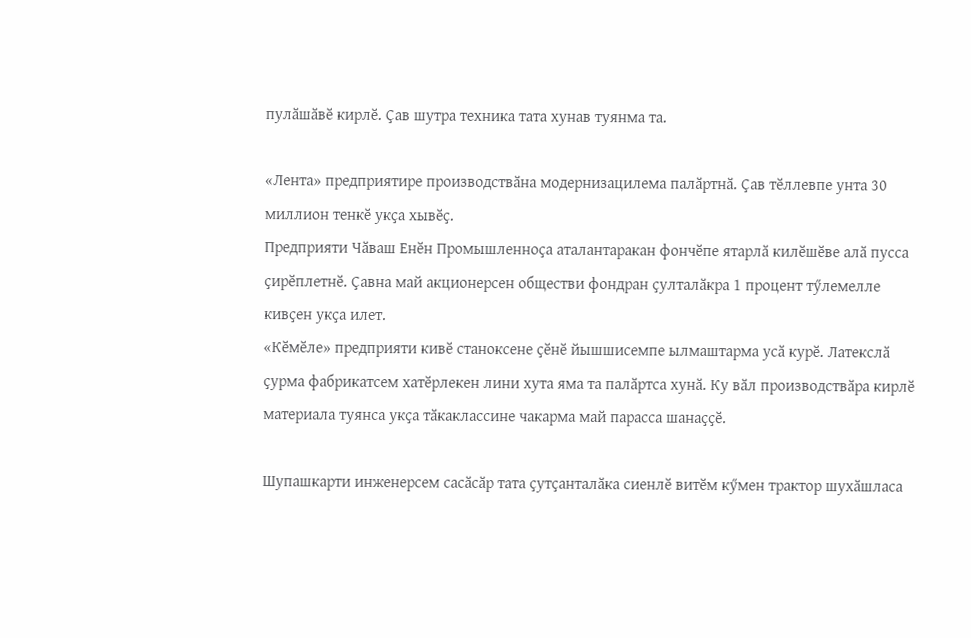пулӑшӑвӗ кирлӗ. Ҫав шутра техника тата хунав туянма та.

«Лента» предприятире производствӑна модернизацилема палӑртнӑ. Ҫав тӗллевпе унта 30 миллион тенкӗ укҫа хывӗҫ.
Предприяти Чӑваш Енӗн Промышленноҫа аталантаракан фончӗпе ятарлӑ килӗшӗве алӑ пусса ҫирӗплетнӗ. Ҫавна май акционерсен обществи фондран ҫулталӑкра 1 процент тӳлемелле кивҫен укҫа илет.
«Кӗмӗле» предприяти кивӗ станоксене ҫӗнӗ йышшисемпе ылмаштарма усӑ курӗ. Латекслӑ ҫурма фабрикатсем хатӗрлекен лини хута яма та палӑртса хунӑ. Ку вӑл производствӑра кирлӗ материала туянса укҫа тӑкаклассине чакарма май парасса шанаҫҫӗ.

Шупашкарти инженерсем сасӑсӑр тата ҫутҫанталӑка сиенлӗ витӗм кӳмен трактор шухӑшласа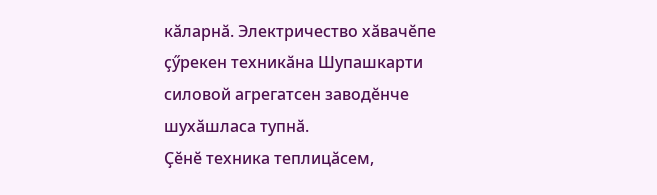кӑларнӑ. Электричество хӑвачӗпе ҫӳрекен техникӑна Шупашкарти силовой агрегатсен заводӗнче шухӑшласа тупнӑ.
Ҫӗнӗ техника теплицӑсем,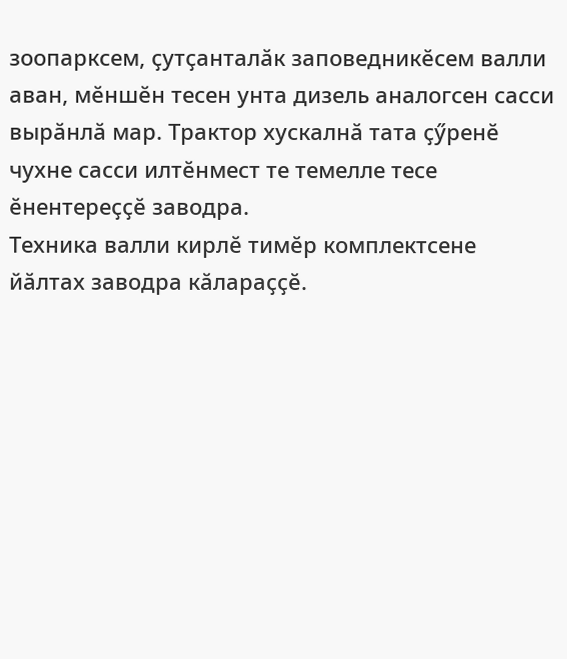зоопарксем, ҫутҫанталӑк заповедникӗсем валли аван, мӗншӗн тесен унта дизель аналогсен сасси вырӑнлӑ мар. Трактор хускалнӑ тата ҫӳренӗ чухне сасси илтӗнмест те темелле тесе ӗнентереҫҫӗ заводра.
Техника валли кирлӗ тимӗр комплектсене йӑлтах заводра кӑлараҫҫӗ.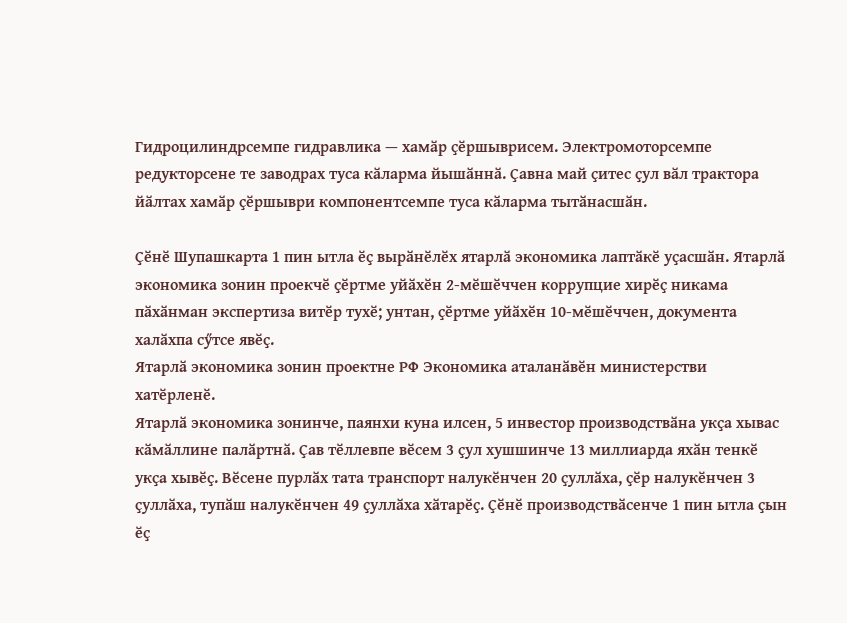Гидроцилиндрсемпе гидравлика — хамӑр ҫӗршыврисем. Электромоторсемпе редукторсене те заводрах туса кӑларма йышӑннӑ. Ҫавна май ҫитес ҫул вӑл трактора йӑлтах хамӑр ҫӗршыври компонентсемпе туса кӑларма тытӑнасшӑн.

Ҫӗнӗ Шупашкарта 1 пин ытла ӗҫ вырӑнӗлӗх ятарлӑ экономика лаптӑкӗ уҫасшӑн. Ятарлӑ экономика зонин проекчӗ ҫӗртме уйӑхӗн 2-мӗшӗччен коррупцие хирӗҫ никама пӑхӑнман экспертиза витӗр тухӗ; унтан, ҫӗртме уйӑхӗн 10-мӗшӗччен, документа халӑхпа сӳтсе явӗҫ.
Ятарлӑ экономика зонин проектне РФ Экономика аталанӑвӗн министерстви хатӗрленӗ.
Ятарлӑ экономика зонинче, паянхи куна илсен, 5 инвестор производствӑна укҫа хывас кӑмӑллине палӑртнӑ. Ҫав тӗллевпе вӗсем 3 ҫул хушшинче 13 миллиарда яхӑн тенкӗ укҫа хывӗҫ. Вӗсене пурлӑх тата транспорт налукӗнчен 20 ҫуллӑха, ҫӗр налукӗнчен 3 ҫуллӑха, тупӑш налукӗнчен 49 ҫуллӑха хӑтарӗҫ. Ҫӗнӗ производствӑсенче 1 пин ытла ҫын ӗҫ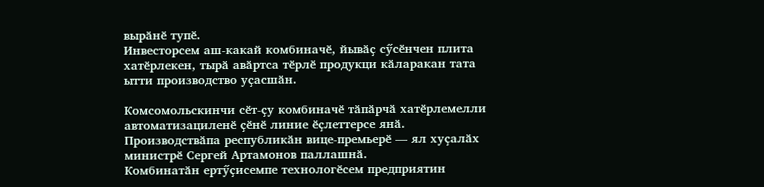вырӑнӗ тупӗ.
Инвесторсем аш-какай комбиначӗ, йывӑҫ сӳсӗнчен плита хатӗрлекен, тырӑ авӑртса тӗрлӗ продукци кӑларакан тата ытти производство уҫасшӑн.

Комсомольскинчи сӗт-ҫу комбиначӗ тӑпӑрчӑ хатӗрлемелли автоматизациленӗ ҫӗнӗ линие ӗҫлеттерсе янӑ. Производствӑпа республикӑн вице-премьерӗ — ял хуҫалӑх министрӗ Сергей Артамонов паллашнӑ.
Комбинатӑн ертӳҫисемпе технологӗсем предприятин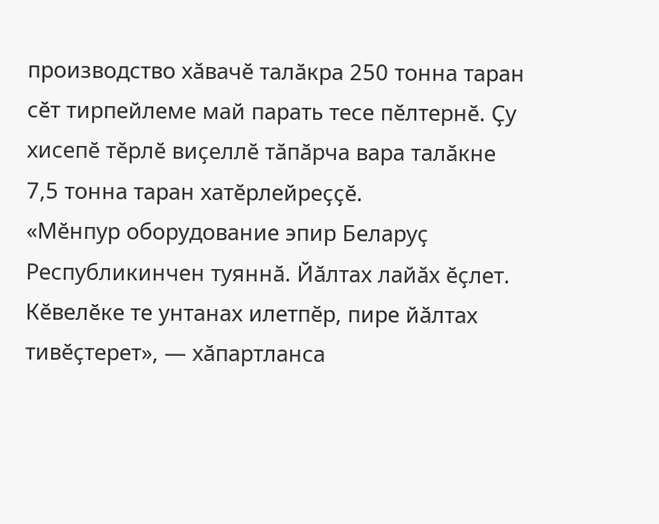производство хӑвачӗ талӑкра 250 тонна таран сӗт тирпейлеме май парать тесе пӗлтернӗ. Ҫу хисепӗ тӗрлӗ виҫеллӗ тӑпӑрча вара талӑкне 7,5 тонна таран хатӗрлейреҫҫӗ.
«Мӗнпур оборудование эпир Беларуҫ Республикинчен туяннӑ. Йӑлтах лайӑх ӗҫлет. Кӗвелӗке те унтанах илетпӗр, пире йӑлтах тивӗҫтерет», — хӑпартланса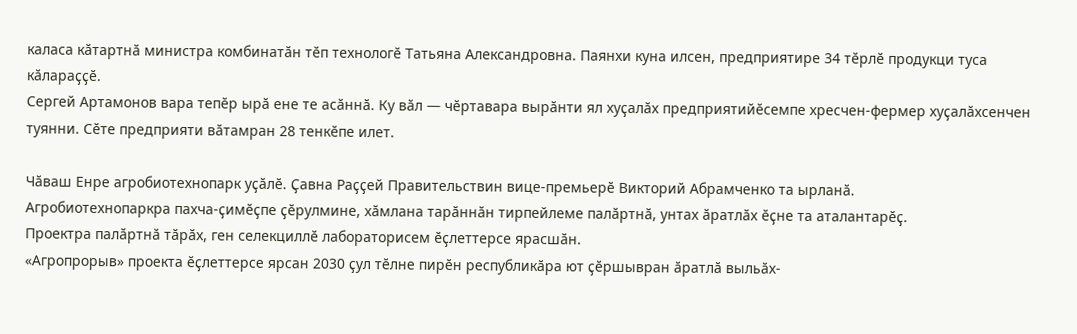каласа кӑтартнӑ министра комбинатӑн тӗп технологӗ Татьяна Александровна. Паянхи куна илсен, предприятире 34 тӗрлӗ продукци туса кӑлараҫҫӗ.
Сергей Артамонов вара тепӗр ырӑ ене те асӑннӑ. Ку вӑл — чӗртавара вырӑнти ял хуҫалӑх предприятийӗсемпе хресчен-фермер хуҫалӑхсенчен туянни. Сӗте предприяти вӑтамран 28 тенкӗпе илет.

Чӑваш Енре агробиотехнопарк уҫӑлӗ. Ҫавна Раҫҫей Правительствин вице-премьерӗ Викторий Абрамченко та ырланӑ.
Агробиотехнопаркра пахча-ҫимӗҫпе ҫӗрулмине, хӑмлана тарӑннӑн тирпейлеме палӑртнӑ, унтах ӑратлӑх ӗҫне та аталантарӗҫ.
Проектра палӑртнӑ тӑрӑх, ген селекциллӗ лабораторисем ӗҫлеттерсе ярасшӑн.
«Агропрорыв» проекта ӗҫлеттерсе ярсан 2030 ҫул тӗлне пирӗн республикӑра ют ҫӗршывран ӑратлӑ выльӑх-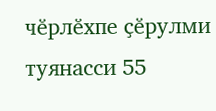чӗрлӗхпе ҫӗрулми туянасси 55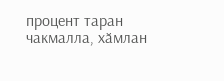процент таран чакмалла, хӑмлан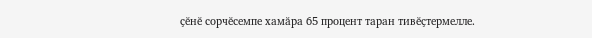ҫӗнӗ сорчӗсемпе хамӑра 65 процент таран тивӗҫтермелле.